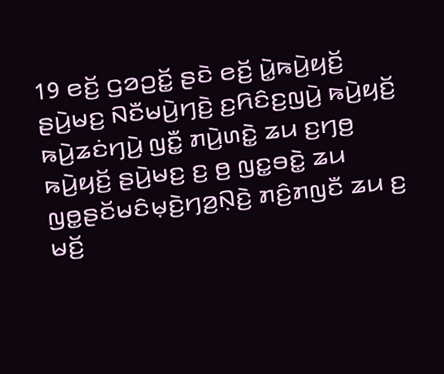19 ꤕꤢꤩ꤬ ꤞꤤꤑꤢꤩ꤭ ꤔꤢꤧ ꤕꤢꤩ꤬ ꤣꤧ꤭ꤒꤣꤧ꤬ꤟꤢꤩ꤬ ꤔꤣꤧ꤬ꤗꤢ꤬ ꤡꤢꤪꤗꤣꤧ꤬ꤚꤢꤧ꤬ ꤢ꤬ꤖꤢꤨꤢ꤬ꤜꤣꤧ꤬ ꤒꤣꤧ꤬ꤟꤢꤩ꤬ ꤒꤣꤧ꤬ꤘꤢꤦꤚꤣꤧ꤬ ꤜꤢꤪ꤭ ꤊꤣꤧ꤬ꤛꤢꤧ꤭ ꤘꤣ ꤢ꤬ꤚꤥ꤬ ꤒꤣꤧ꤬ꤟꤢꤩ꤬ ꤔꤣꤧ꤬ꤗꤢ꤬ ꤢ꤬ ꤥ꤬ ꤜꤢ꤭ꤋꤢꤧ꤭ ꤘꤣ ꤜꤥ꤭ꤔꤢꤩꤗꤢꤨꤗ꤫ꤢꤧ꤬ꤚꤤ꤬ꤡ꤫ꤢꤧ꤬ ꤊꤢꤨ꤬ꤊꤜꤢꤪ ꤘꤣ ꤢ꤬ ꤗꤢꤩ꤬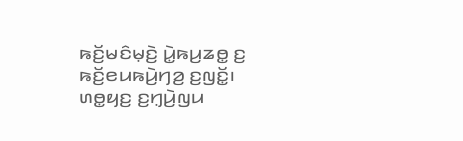ꤒꤢꤩ꤬ꤗꤢꤨꤗ꤫ꤢꤧ꤬ ꤣꤧ꤭ꤒꤣ꤬ꤘꤥ꤭ ꤢ꤬ ꤒꤢꤩ꤬ꤕꤣꤒꤣꤧ꤬ꤚꤤ꤬ ꤢ꤬ꤜꤢꤩ꤭꤯
ꤛꤥ꤭ꤟꤢ꤬ ꤢ꤬ꤚ꤫ꤣꤧ꤬ꤜꤣ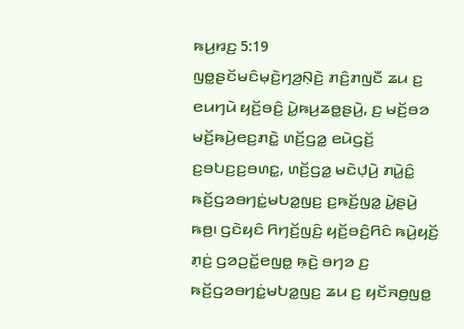ꤒꤣ꤬ꤙꤢ꤬ 5:19
ꤜꤥ꤭ꤔꤢꤩꤗꤢꤨꤗ꤫ꤢꤧ꤬ꤚꤤ꤬ꤡ꤫ꤢꤧ꤬ ꤊꤢꤨ꤬ꤊꤜꤢꤪ ꤘꤣ ꤢ꤬ ꤕꤣꤚꤣꤧ ꤟꤢꤩ꤬ꤋꤢꤨ꤬ ꤣꤧ꤭ꤒꤣ꤬ꤘꤥ꤭ꤔꤣꤧ꤬, ꤢ꤬ ꤗꤢꤩ꤬ꤋꤤ ꤗꤢꤩ꤬ꤒꤣꤧ꤬ꤕꤢ꤬ꤊꤢꤧ꤭ ꤛꤢꤩ꤬ꤞꤤ꤭ ꤕꤣꤧꤞꤢꤩ꤬ ꤢ꤬ꤋꤝꤢ꤬ꤢ꤬ꤋꤛꤢ꤭, ꤛꤢꤩ꤬ꤞꤤ꤭ ꤗꤢꤧꤓ꤫ꤣꤧ꤬ ꤊꤣꤧ꤭ꤢꤨ꤭ ꤒꤢꤩ꤬ꤞꤤꤋꤚꤢꤦ꤭ꤗꤝꤤ꤭ꤜꤢ꤬ ꤢ꤬ꤒꤢꤩ꤬ꤜꤤ꤭ ꤣꤧ꤭ꤔꤣꤧ꤬ ꤒꤥ꤬꤯ ꤞꤢꤧꤟꤢꤨ ꤖꤚꤢꤩ꤬ꤜꤢꤨ꤬ ꤟꤢꤩ꤬ꤋꤢꤨ꤬ꤖꤢꤨ ꤒꤣꤧ꤬ꤟꤢꤩ꤬ ꤊ꤫ꤢꤦ꤬ ꤞꤤꤑꤢꤩ꤭ꤕꤜꤥ꤭ ꤒ꤫ꤢꤧ꤬ ꤋꤚꤤ ꤢ꤬ ꤒꤢꤩ꤬ꤞꤤꤋꤚꤢꤦ꤭ꤗꤝꤤ꤭ꤜꤢ꤬ ꤘꤣ ꤢ꤬ ꤟꤢꤩꤏꤥ꤬ꤜꤥ꤭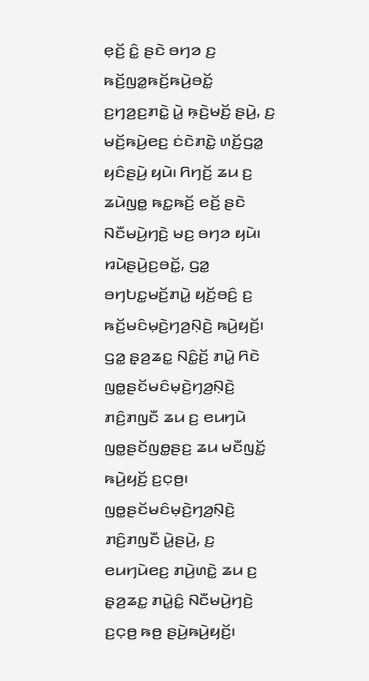ꤕ꤫ꤢꤩ꤬ ꤢꤨ꤭ ꤔꤢꤧ ꤋꤚꤤ ꤢ꤬ ꤒꤢꤩ꤬ꤜꤤ꤭ꤒꤢꤩ꤬ꤒꤣꤧ꤬ꤋꤢꤩ꤭ ꤢ꤬ꤚꤤ꤬ꤢ꤬ꤊꤢꤧ꤭ ꤣꤧ꤭ ꤒ꤫ꤢꤧ꤬ꤗꤢꤩ꤬ ꤔꤣꤧ꤬, ꤢ꤬ ꤗꤢꤩ꤬ꤒꤣꤧ꤬ꤕꤢ꤬ ꤢꤦꤢꤧꤊꤢꤧ꤭ ꤛꤢꤩ꤬ꤞꤤ꤭ ꤟꤢꤨꤔꤣꤧ꤬ ꤟꤣꤧ꤯ ꤖꤚꤢꤩ꤬ ꤘꤣ ꤢ꤬ ꤘꤣꤧꤜꤥ꤭ ꤒꤢ꤭ꤒꤢꤩ꤬ ꤕꤢꤩ꤬ ꤔꤢꤧ ꤡꤢꤪꤗꤣꤧ꤬ꤚꤢꤧ꤬ ꤗꤢ꤬ ꤋꤚꤤ ꤟꤣꤧ꤯
ꤙꤣꤧꤔꤣꤧ꤬ꤢ꤬ꤋꤢꤩ꤭, ꤞꤤ꤭ ꤋꤚꤝꤢ꤭ꤗꤢꤩ꤬ꤊꤣꤧ꤭ ꤟꤢꤩ꤬ꤋꤢꤨ꤬ ꤢ꤬ ꤒꤢꤩ꤬ꤗꤢꤨꤗ꤫ꤢꤧ꤬ꤚꤤ꤬ꤡ꤫ꤢꤧ꤬ ꤒꤣꤧ꤬ꤟꤢꤩ꤬꤯ ꤞꤤ꤭ ꤔ꤫ꤤ꤬ꤘꤢ꤭ ꤡꤢꤨ꤭ꤢꤩ꤬ ꤊꤣꤧ꤭ ꤖꤢꤧ ꤜꤥ꤭ꤔꤢꤩꤗꤢꤨꤗ꤫ꤢꤧ꤬ꤚꤤ꤬ꤡ꤫ꤢꤧ꤬ ꤊꤢꤨ꤬ꤊꤜꤢꤪ ꤘꤣ ꤢ꤬ ꤕꤣꤚꤣꤧ ꤜꤥ꤭ꤔꤢꤩꤜꤥ꤭ꤔꤢ꤬ ꤘꤣ ꤗꤢꤪꤜꤢꤩ꤭ ꤒꤣꤧ꤬ꤟꤢꤩ꤬ ꤢ꤬ꤍ꤫ꤥ꤬꤯ ꤜꤥ꤭ꤔꤢꤩꤗꤢꤨꤗ꤫ꤢꤧ꤬ꤚꤤ꤬ꤡ꤫ꤢꤧ꤬ ꤊꤢꤨ꤬ꤊꤜꤢꤪ ꤣꤧ꤭ꤔꤣꤧ꤬, ꤢ꤬ ꤕꤣꤚꤣꤧꤕꤢ꤬ ꤊꤣꤧ꤬ꤛꤢꤧ꤭ ꤘꤣ ꤢ꤬ ꤔ꤫ꤤ꤬ꤘꤢ꤭ ꤊꤣꤧ꤭ꤢꤨ꤭ ꤡꤢꤪꤗꤣꤧ꤬ꤚꤢꤧ꤬ ꤢ꤬ꤍ꤫ꤥ꤬ ꤒꤥ꤬ ꤔꤣꤧ꤬ꤒꤣꤧ꤬ꤟꤢꤩ꤬꤯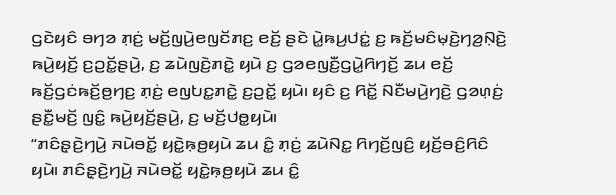ꤞꤢꤧꤟꤢꤨ ꤋꤚꤤ ꤊ꤫ꤢꤦ꤬ ꤗꤢꤩ꤬ꤜꤣꤧ꤬ꤕꤜꤢꤩꤊꤢ꤬ ꤕꤢꤩ꤬ ꤔꤢꤧ ꤣꤧ꤭ꤒꤣ꤬ꤓꤢꤦ꤭ ꤢ꤬ ꤒꤢꤩ꤬ꤗꤢꤨꤗ꤫ꤢꤧ꤬ꤚꤤ꤬ꤡ꤫ꤢꤧ꤬ ꤒꤣꤧ꤬ꤟꤢꤩ꤬ ꤢ꤬ꤑꤢꤩ꤭ꤔꤣꤧ꤬, ꤢ꤬ ꤘꤣꤧꤜꤢꤧ꤬ꤊꤢꤧ꤭ ꤟꤣꤧ ꤢ꤬ ꤞꤤꤕꤜꤢꤪ꤬ꤞꤣꤧ꤭ꤖꤚꤢꤩ꤬ ꤘꤣ ꤕꤢꤩ꤬ ꤒꤢꤩ꤬ꤞꤢꤦꤒꤢꤩ꤬ꤥ꤬ꤚꤢ꤬ ꤊ꤫ꤢꤦ꤬ ꤕꤜꤝꤢ꤭ꤊꤢꤧ꤭ ꤢ꤬ꤑꤢꤩ꤭ ꤟꤣꤧ꤯ ꤟꤢꤨ ꤢ꤬ ꤖꤢꤩ꤭ ꤡꤢꤪꤗꤣꤧ꤬ꤚꤢꤧ꤬ ꤞꤤꤛ꤫ꤢꤦ꤬ ꤔꤢꤪ꤭ꤗꤢꤩ꤬ ꤜꤢꤨ꤭ ꤒꤣꤧ꤬ꤟꤢꤩ꤬ꤔꤣꤧ꤬, ꤢ꤬ ꤗꤢꤩ꤬ꤓꤥ꤭ꤟꤣꤧ꤯
“ꤊꤢꤨꤔ꤫ꤢꤧ꤬ꤚꤣꤧ꤬ ꤏꤣꤧꤋꤢꤩ꤭ ꤟꤢꤧ꤭ꤒ꤫ꤥ꤬ꤟꤣꤧ ꤘꤣ ꤢꤨ꤭ ꤊ꤫ꤢꤦ꤬ ꤘꤣꤧꤡꤢ꤭ ꤖꤚꤢꤩ꤬ꤜꤢꤨ꤬ ꤟꤢꤩ꤬ꤋꤢꤨ꤬ꤖꤢꤨ ꤟꤣꤧ꤯ ꤊꤢꤨꤔ꤫ꤢꤧ꤬ꤚꤣꤧ꤬ ꤏꤣꤧꤋꤢꤩ꤭ ꤟꤢꤧ꤭ꤒ꤫ꤥ꤬ꤟꤣꤧ ꤘꤣ ꤢꤨ꤭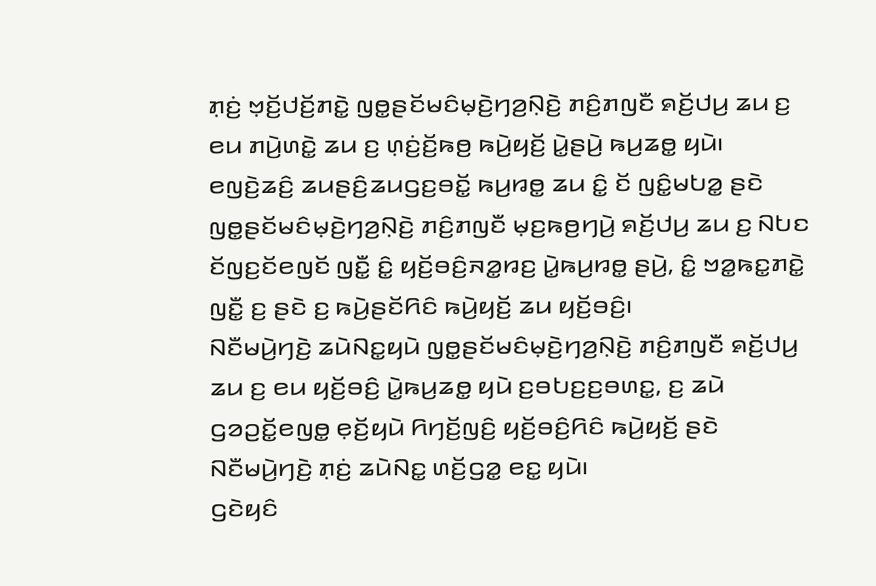ꤊ꤫ꤢꤦ꤬ ꤠ꤫ꤢꤩ꤬ꤓꤢꤩ꤬ꤊꤢꤧ꤭ ꤜꤥ꤭ꤔꤢꤩꤗꤢꤨꤗ꤫ꤢꤧ꤬ꤚꤤ꤬ꤡ꤫ꤢꤧ꤬ ꤊꤢꤨ꤬ꤊꤜꤢꤪ ꤎꤢꤩ꤬ꤓꤣ꤬ ꤘꤣ ꤢ꤬ ꤕꤣ ꤊꤣꤧ꤬ꤛꤢꤧ꤭ ꤘꤣ ꤢ꤬ ꤛ꤫ꤢꤦ꤬ꤢꤩ꤬ꤒꤥ꤬ ꤒꤣꤧ꤬ꤟꤢꤩ꤬ ꤣꤧ꤭ꤔꤣꤧ꤬ ꤒꤣ꤬ꤘꤥ꤭ ꤟꤣꤧ꤯
ꤕꤜꤢꤧ꤬ꤘꤢꤨ꤬ ꤘꤣꤔꤢꤨ꤬ꤘꤣꤞꤢ꤬ꤋꤢꤩ꤭ ꤒꤣ꤬ꤙꤥ꤭ ꤘꤣ ꤢꤨ꤭ ꤢꤩ ꤜꤢꤨ꤭ꤗꤝꤤ꤭ ꤔꤢꤧ ꤜꤥ꤭ꤔꤢꤩꤗꤢꤨꤗ꤫ꤢꤧ꤬ꤚꤤ꤬ꤡ꤫ꤢꤧ꤬ ꤊꤢꤨ꤬ꤊꤜꤢꤪ ꤗ꤫ꤢ꤬ꤒꤥ꤬ꤚꤣꤧ꤬ ꤎꤢꤩ꤬ꤓꤣ꤬ ꤘꤣ ꤢ꤬ ꤡꤝꤢ ꤢꤩꤜꤢ꤬ꤢꤩꤕꤜꤢꤩ ꤜꤢꤪ꤭ ꤢꤨ꤭ ꤟꤢꤩ꤬ꤋꤢꤨ꤬ꤏꤤ꤭ꤙꤢ꤬ ꤣꤧ꤭ꤒꤣ꤬ꤙꤥ꤭ ꤔꤣꤧ꤬, ꤢꤨ꤭ ꤠꤤ꤭ꤒꤢ꤭ꤊꤢꤧ꤭ ꤜꤢꤪ꤭ ꤢ꤬ ꤔꤢꤧ ꤢ꤬ ꤒꤣꤧ꤬ꤔꤢꤩꤖꤢꤨ ꤒꤣꤧ꤬ꤟꤢꤩ꤬ ꤘꤣ ꤟꤢꤩ꤬ꤋꤢꤨ꤬꤯
ꤡꤢꤪꤗꤣꤧ꤬ꤚꤢꤧ꤬ ꤘꤣꤧꤡꤢ꤭ꤟꤣꤧ ꤜꤥ꤭ꤔꤢꤩꤗꤢꤨꤗ꤫ꤢꤧ꤬ꤚꤤ꤬ꤡ꤫ꤢꤧ꤬ ꤊꤢꤨ꤬ꤊꤜꤢꤪ ꤎꤢꤩ꤬ꤓꤣ꤬ ꤘꤣ ꤢ꤬ ꤕꤣ ꤟꤢꤩ꤬ꤋꤢꤨ꤬ ꤣꤧ꤭ꤒꤣ꤬ꤘꤥ꤭ ꤟꤣꤧ ꤢ꤬ꤋꤝꤢ꤬ꤢ꤬ꤋꤛꤢ꤭, ꤢ꤬ ꤘꤣꤧ ꤞꤤꤑꤢꤩ꤭ꤕꤜꤥ꤭ ꤕ꤫ꤢꤩ꤬ꤟꤣꤧ ꤖꤚꤢꤩ꤬ꤜꤢꤨ꤬ ꤟꤢꤩ꤬ꤋꤢꤨ꤬ꤖꤢꤨ ꤒꤣꤧ꤬ꤟꤢꤩ꤬ ꤔꤢꤧ ꤡꤢꤪꤗꤣꤧ꤬ꤚꤢꤧ꤬ ꤊ꤫ꤢꤦ꤬ ꤘꤣꤧꤡꤢ꤭ ꤛꤢꤩ꤬ꤞꤤ꤭ ꤕꤢ꤭ ꤟꤣꤧ꤯
ꤞꤢꤧꤟꤢꤨ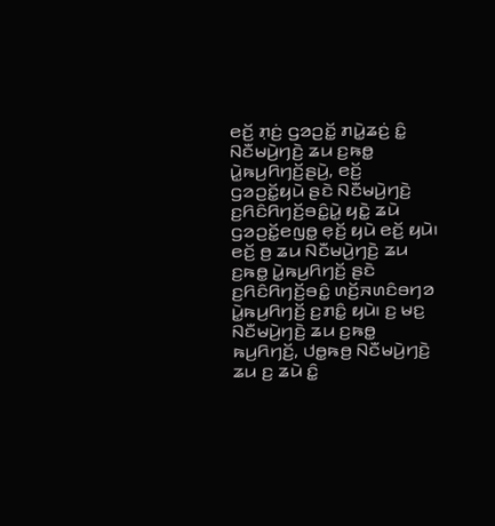ꤕꤢꤩ꤬ ꤊ꤫ꤢꤦ꤬ ꤞꤤꤑꤢꤩ꤭ ꤊꤣꤧ꤭ꤘꤢꤦ꤬ ꤢꤨ꤭ ꤡꤢꤪꤗꤣꤧ꤬ꤚꤢꤧ꤬ ꤘꤣ ꤢ꤬ꤒꤥ꤭ ꤣꤧ꤭ꤒꤣ꤬ꤖꤚꤢꤩ꤬ꤔꤣꤧ꤬, ꤕꤢꤩ꤬ ꤞꤤꤑꤢꤩ꤭ꤟꤣꤧ ꤔꤢꤧ ꤡꤢꤪꤗꤣꤧ꤬ꤚꤢꤧ꤬ ꤢ꤬ꤖꤢꤨꤖꤚꤢꤩ꤬ꤋꤢꤨ꤭ꤣꤧ꤭ ꤟꤢꤧ꤭ ꤘꤣꤧ ꤞꤤꤑꤢꤩ꤭ꤕꤜꤥ꤭ ꤕ꤫ꤢꤩ꤬ ꤟꤣꤧ ꤕꤢꤩ꤬ ꤟꤣꤧ꤯ ꤕꤢꤩ꤬ ꤥ꤬ ꤘꤣ ꤡꤢꤪꤗꤣꤧ꤬ꤚꤢꤧ꤬ ꤘꤣ ꤢ꤬ꤒꤥ꤭ ꤣꤧ꤭ꤒꤣ꤬ꤖꤚꤢꤩ꤬ ꤔꤢꤧ ꤢ꤬ꤖꤢꤨꤖꤚꤢꤩ꤬ꤋꤢꤨ꤭ ꤛꤢꤩ꤬ꤏꤛꤢꤨꤋꤚꤤ ꤣꤧ꤭ꤒꤣ꤬ꤖꤚꤢꤩ꤬ ꤢ꤬ꤊꤢꤨ꤭ ꤟꤣꤧ꤯ ꤢ꤬ ꤗꤢ꤬ ꤡꤢꤪꤗꤣꤧ꤬ꤚꤢꤧ꤬ ꤘꤣ ꤢ꤬ꤒꤥ꤭ ꤒꤣ꤬ꤖꤚꤢꤩ꤬, ꤓꤥ꤭ꤒꤥ꤬ ꤡꤢꤪꤗꤣꤧ꤬ꤚꤢꤧ꤬ ꤘꤣ ꤢ꤬ ꤘꤣꤧ ꤢꤨ꤭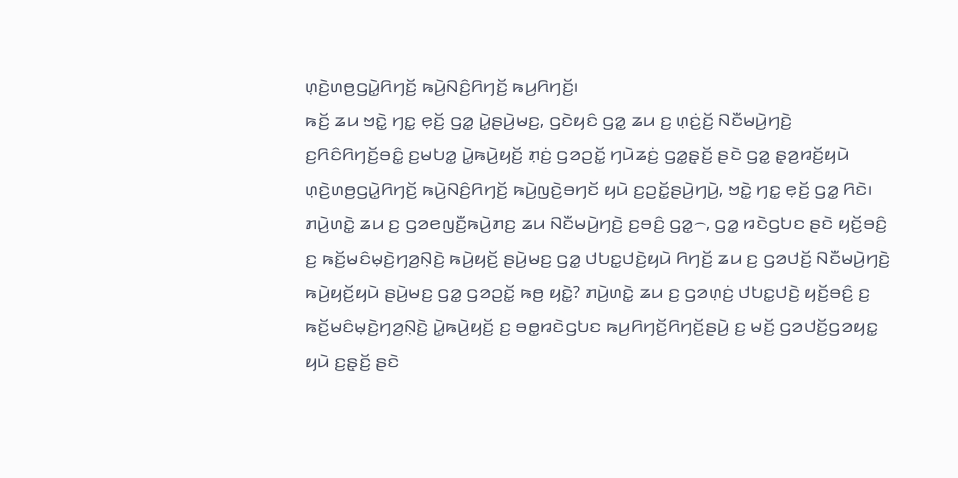ꤛ꤫ꤢꤧ꤬ꤛꤥ꤬ꤞꤣꤧ꤭ꤖꤚꤢꤩ꤬ ꤒꤣꤧ꤬ꤡꤢꤨ꤬ꤖꤚꤢꤩ꤬ ꤒꤣ꤬ꤖꤚꤢꤩ꤬꤯
ꤒꤢꤩ꤬ ꤘꤣ ꤠꤢꤧ꤭ ꤚꤢ꤭ ꤕ꤫ꤢꤩ꤬ ꤞꤤ꤭ ꤣꤧ꤭ꤔꤣꤧ꤬ꤗꤢ꤬, ꤞꤢꤧꤟꤢꤨ ꤞꤤ꤭ ꤘꤣ ꤢ꤬ ꤛ꤫ꤢꤦ꤬ꤢꤩ꤬ ꤡꤢꤪꤗꤣꤧ꤬ꤚꤢꤧ꤬ ꤢ꤬ꤖꤢꤨꤖꤚꤢꤩ꤬ꤋꤢꤨ꤭ ꤢ꤬ꤗꤝꤤ꤭ ꤣꤧ꤭ꤒꤣꤧ꤬ꤟꤢꤩ꤬ ꤊ꤫ꤢꤦ꤬ ꤞꤤꤑꤢꤩ꤭ ꤚꤣꤧꤘꤢꤦ꤬ ꤞꤤ꤭ꤔ꤫ꤢꤩ꤬ ꤔꤢꤧ ꤞꤤ꤭ ꤔ꤫ꤤ꤬ꤙꤢꤩ꤬ꤟꤣꤧ ꤛ꤫ꤢꤧ꤬ꤛꤥ꤬ꤞꤣꤧ꤭ꤖꤚꤢꤩ꤬ ꤒꤣꤧ꤬ꤡꤢꤨ꤬ꤖꤚꤢꤩ꤬ ꤒꤣꤧ꤬ꤜꤢꤧ꤬ꤋꤚꤢꤩ ꤟꤣꤧ ꤢ꤬ꤑꤢꤩ꤭ꤔꤣꤧ꤬ꤚꤣꤧ꤬, ꤠꤢꤧ꤭ ꤚꤢ꤭ ꤕ꤫ꤢꤩ꤬ ꤞꤤ꤭ ꤖꤢꤧ꤯
ꤊꤣꤧ꤬ꤛꤢꤧ꤭ ꤘꤣ ꤢ꤬ ꤞꤤꤕꤜꤢꤪ꤬ꤒꤣꤧ꤬ꤊꤢ꤬ ꤘꤣ ꤡꤢꤪꤗꤣꤧ꤬ꤚꤢꤧ꤬ ꤢ꤬ꤋꤢꤨ꤬ ꤞꤤ꤭꤮, ꤞꤤ꤭ ꤙꤢꤧꤞꤝꤢ ꤔꤢꤧ ꤟꤢꤩ꤬ꤋꤢꤨ꤬ ꤢ꤬ ꤒꤢꤩ꤬ꤗꤢꤨꤗ꤫ꤢꤧ꤬ꤚꤤ꤬ꤡ꤫ꤢꤧ꤬ ꤒꤣꤧ꤬ꤟꤢꤩ꤬ ꤔꤣꤧ꤬ꤗꤢ꤬ ꤞꤤ꤭ ꤓꤝꤢ꤭ꤓꤢꤧ꤬ꤟꤣꤧ ꤖꤚꤢꤩ꤬ ꤘꤣ ꤢ꤬ ꤞꤤꤓꤢꤩ꤬ ꤡꤢꤪꤗꤣꤧ꤬ꤚꤢꤧ꤬ ꤒꤣꤧ꤬ꤟꤢꤩ꤬ꤟꤣꤧ ꤔꤣꤧ꤬ꤗꤢ꤬ ꤞꤤ꤭ ꤞꤤꤑꤢꤩ꤭ ꤒꤥ꤬ ꤟꤢꤧ꤭? ꤊꤣꤧ꤬ꤛꤢꤧ꤭ ꤘꤣ ꤢ꤬ ꤞꤤꤛ꤫ꤢꤦ꤬ ꤓꤝꤢ꤭ꤓꤢꤧ꤬ ꤟꤢꤩ꤬ꤋꤢꤨ꤬ ꤢ꤬ ꤒꤢꤩ꤬ꤗꤢꤨꤗ꤫ꤢꤧ꤬ꤚꤤ꤬ꤡ꤫ꤢꤧ꤬ ꤣꤧ꤭ꤒꤣꤧ꤬ꤟꤢꤩ꤬ ꤢ꤬ ꤋꤥ꤭ꤙꤢꤧꤞꤝꤢ ꤒꤣ꤬ꤖꤚꤢꤩ꤬ꤖꤚꤢꤩ꤬ꤔꤣꤧ꤬ ꤢ꤬ ꤗꤢꤩ꤬ ꤞꤤꤓꤢꤩ꤬ꤞꤤꤟꤢ꤭ ꤟꤣꤧ ꤢ꤬ꤔ꤫ꤢꤩ꤬ ꤔꤢꤧ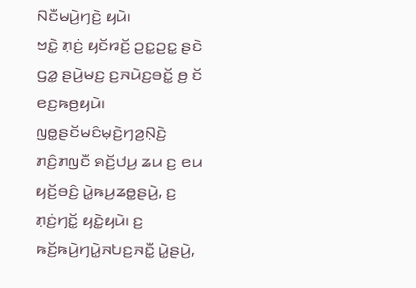ꤡꤢꤪꤗꤣꤧ꤬ꤚꤢꤧ꤬ ꤟꤣꤧ꤯
ꤠꤢꤧ꤭ ꤊ꤫ꤢꤦ꤬ ꤟꤢꤩꤙꤢꤩ꤬ ꤑꤢ꤭ꤑꤢ꤭ ꤔꤢꤧ ꤞꤤ꤭ ꤔꤣꤧ꤬ꤗꤢ꤬ ꤢ꤬ꤏꤣꤧꤢ꤬ꤋꤢꤩ꤭ ꤥ꤬ ꤢꤩ ꤕꤢ꤬ꤒꤥ꤬ꤟꤣꤧ꤯ ꤜꤥ꤭ꤔꤢꤩꤗꤢꤨꤗ꤫ꤢꤧ꤬ꤚꤤ꤬ꤡ꤫ꤢꤧ꤬ ꤊꤢꤨ꤬ꤊꤜꤢꤪ ꤎꤢꤩ꤬ꤓꤣ꤬ ꤘꤣ ꤢ꤬ ꤕꤣ ꤟꤢꤩ꤬ꤋꤢꤨ꤬ ꤣꤧ꤭ꤒꤣ꤬ꤘꤥ꤭ꤔꤣꤧ꤬, ꤢ꤬ ꤊ꤫ꤢꤦ꤬ꤚꤢꤩ꤭ ꤟꤢꤧ꤭ꤟꤣꤧ꤯ ꤢ꤬ ꤒꤢꤩ꤬ꤒꤣꤧ꤬ꤚꤣꤧ꤭ꤏꤝꤢ꤬ꤏꤢꤪ꤭ ꤣꤧ꤭ꤔꤣꤧ꤬,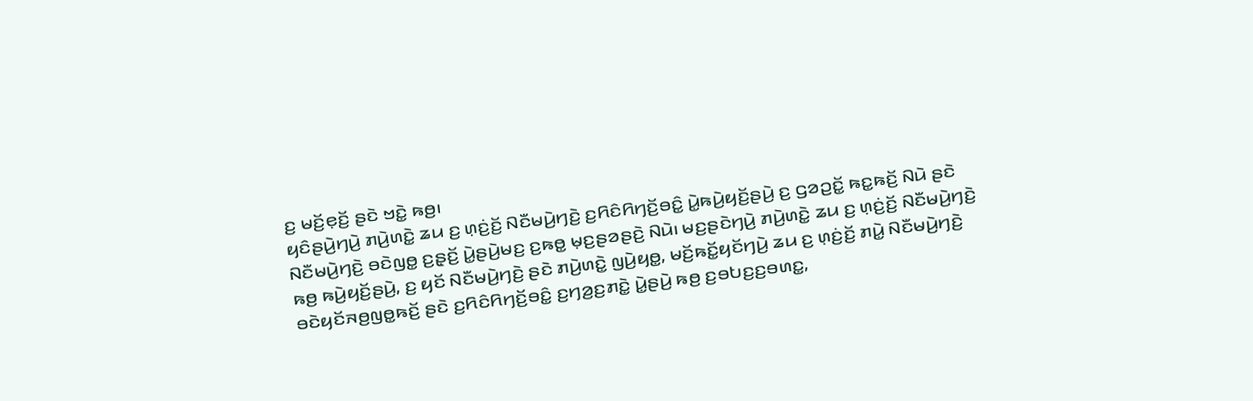ꤢ꤬ ꤗꤢꤩ꤬ꤕ꤫ꤢꤩ꤬ ꤔꤢꤧ ꤠꤢꤧ꤭ ꤒꤥ꤬꤯
ꤟꤢꤨꤔꤣꤧ꤬ꤚꤣꤧ꤬ ꤊꤣꤧ꤬ꤛꤢꤧ꤭ ꤘꤣ ꤢ꤬ ꤛ꤫ꤢꤦ꤬ꤢꤩ꤬ ꤡꤢꤪꤗꤣꤧ꤬ꤚꤢꤧ꤬ ꤢ꤬ꤖꤢꤨꤖꤚꤢꤩ꤬ꤋꤢꤨ꤭ ꤣꤧ꤭ꤒꤣꤧ꤬ꤟꤢꤩ꤬ꤔꤣꤧ꤬ ꤢ꤬ ꤞꤤꤑꤢꤩ꤭ ꤒꤢ꤭ꤒꤢꤩ꤬ ꤡꤣꤧ ꤔꤢꤧ ꤡꤢꤪꤗꤣꤧ꤬ꤚꤢꤧ꤬ ꤋꤢꤧꤜꤥ꤭ ꤢ꤬ꤔ꤫ꤢꤩ꤬ ꤣꤧ꤭ꤔꤣꤧ꤬ꤗꤢ꤬ ꤢ꤬ꤒꤥ꤭ ꤗ꤫ꤢ꤬ꤔꤤꤔꤢꤧ꤬ ꤡꤣꤧ꤯ ꤗꤢ꤬ꤔꤢꤧꤚꤣꤧ꤬ ꤊꤣꤧ꤬ꤛꤢꤧ꤭ ꤘꤣ ꤢ꤬ ꤛ꤫ꤢꤦ꤬ꤢꤩ꤬ ꤡꤢꤪꤗꤣꤧ꤬ꤚꤢꤧ꤬ ꤒꤥ꤬ ꤒꤣꤧ꤬ꤟꤢꤩ꤬ꤔꤣꤧ꤬, ꤢ꤬ ꤟꤢꤩ ꤡꤢꤪꤗꤣꤧ꤬ꤚꤢꤧ꤬ ꤔꤢꤧ ꤊꤣꤧ꤬ꤛꤢꤧ꤭ ꤜꤣꤧ꤬ꤟꤥ꤭, ꤗꤢꤩ꤬ꤒꤢꤩ꤭ꤟꤢꤩꤚꤣꤧ꤬ ꤘꤣ ꤢ꤬ ꤛ꤫ꤢꤦ꤬ꤢꤩ꤬ ꤊꤣꤧ꤭ ꤡꤢꤪꤗꤣꤧ꤬ꤚꤢꤧ꤬ ꤋꤢꤧꤟꤢꤩꤏꤥ꤬ꤜꤥ꤭ꤒꤢꤩ꤬ ꤔꤢꤧ ꤢ꤬ꤖꤢꤨꤖꤚꤢꤩ꤬ꤋꤢꤨ꤭ ꤢ꤬ꤚꤤ꤬ꤢ꤬ꤊꤢꤧ꤭ ꤣꤧ꤭ꤔꤣꤧ꤬ ꤒꤥ꤬ ꤢ꤬ꤋꤝꤢ꤬ꤢ꤬ꤋꤛꤢ꤭,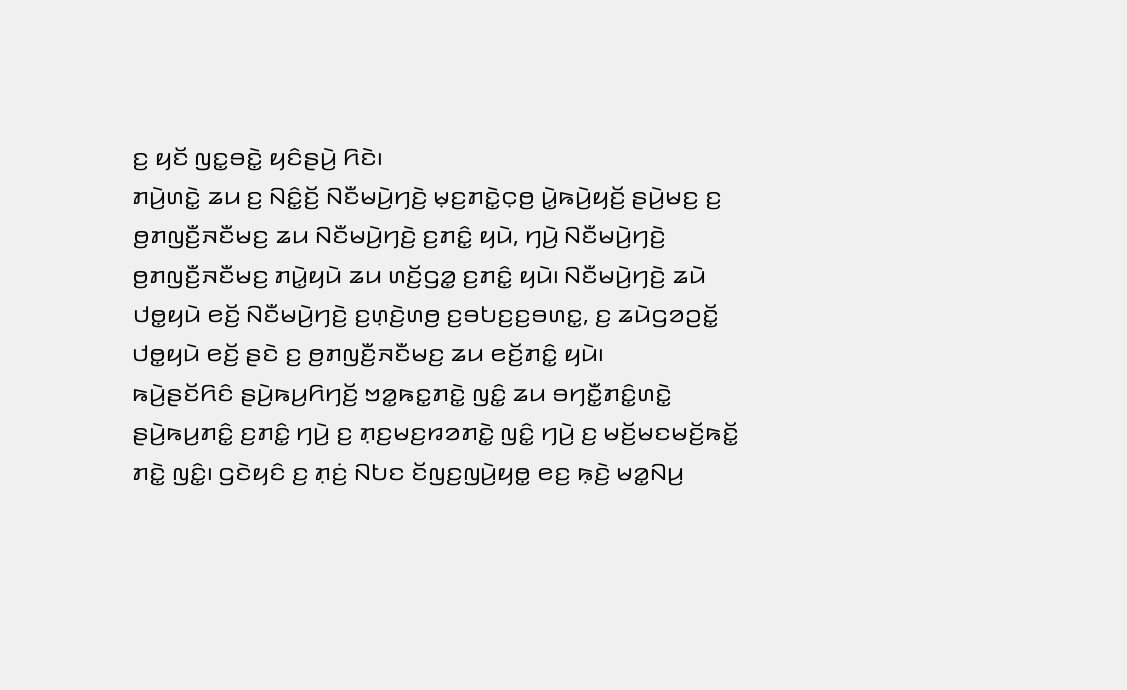ꤢ꤬ ꤟꤢꤩ ꤜꤢ꤭ꤋꤢꤧ꤭ ꤟꤢꤨꤔꤣꤧ꤬ ꤖꤢꤧ꤯
ꤊꤣꤧ꤬ꤛꤢꤧ꤭ ꤘꤣ ꤢ꤬ ꤡꤢꤨ꤭ꤢꤩ꤬ ꤡꤢꤪꤗꤣꤧ꤬ꤚꤢꤧ꤬ ꤗ꤫ꤢ꤬ꤊꤢꤧ꤭ꤍ꤫ꤥ꤬ ꤣꤧ꤭ꤒꤣꤧ꤬ꤟꤢꤩ꤬ ꤔꤣꤧ꤬ꤗꤢ꤬ ꤢ꤬ ꤥ꤬ꤊꤜꤢꤪ꤬ꤏꤢꤪꤗꤢ꤬ ꤘꤣ ꤡꤢꤪꤗꤣꤧ꤬ꤚꤢꤧ꤬ ꤢ꤬ꤊꤢꤨ꤭ ꤟꤣꤧ, ꤚꤣꤧ꤬ ꤡꤢꤪꤗꤣꤧ꤬ꤚꤢꤧ꤬ ꤥ꤬ꤊꤜꤢꤪ꤬ꤏꤢꤪꤗꤢ꤬ ꤊꤣꤧ꤭ꤟꤣꤧ ꤘꤣ ꤛꤢꤩ꤬ꤞꤤ꤭ ꤢ꤬ꤊꤢꤨ꤭ ꤟꤣꤧ꤯ ꤡꤢꤪꤗꤣꤧ꤬ꤚꤢꤧ꤬ ꤘꤣꤧ ꤓꤥ꤭ꤟꤣꤧ ꤕꤢꤩ꤬ ꤡꤢꤪꤗꤣꤧ꤬ꤚꤢꤧ꤬ ꤢ꤬ꤛ꤫ꤢꤧ꤬ꤛꤥ꤬ ꤢ꤬ꤋꤝꤢ꤬ꤢ꤬ꤋꤛꤢ꤭, ꤢ꤬ ꤘꤣꤧꤞꤤꤑꤢꤩ꤭ ꤓꤥ꤭ꤟꤣꤧ ꤕꤢꤩ꤬ ꤔꤢꤧ ꤢ꤬ ꤥ꤬ꤊꤜꤢꤪ꤬ꤏꤢꤪꤗꤢ꤬ ꤘꤣ ꤕꤢꤩ꤬ꤊꤢꤨ꤭ ꤟꤣꤧ꤯
ꤒꤣꤧ꤬ꤔꤢꤩꤖꤢꤨ ꤔꤣꤧ꤬ꤒꤣ꤬ꤖꤚꤢꤩ꤬ ꤠꤤ꤭ꤒꤢ꤭ꤊꤢꤧ꤭ ꤜꤢꤨ꤭ ꤘꤣ ꤋꤚꤢꤪ꤭ꤊꤢꤨ꤭ꤛꤢꤧ꤭ ꤔꤣꤧ꤬ꤒꤣ꤬ꤊꤢꤨ꤭ ꤢ꤬ꤊꤢꤨ꤭ ꤚꤣꤧ꤬ ꤢ꤬ ꤊ꤫ꤢ꤬ꤗꤢ꤬ꤙꤤꤊꤢꤧ꤭ ꤜꤢꤨ꤭ ꤚꤣꤧ꤬ ꤢ꤬ ꤗꤢꤩ꤬ꤗꤢꤗꤢꤩ꤬ꤒꤢꤩ꤭ ꤊꤢꤧ꤭ ꤜꤢꤨ꤭꤯ ꤞꤢꤧꤟꤢꤨ ꤢ꤬ ꤊ꤫ꤢꤦ꤬ ꤡꤝꤢ ꤢꤩꤜꤢ꤬ꤜꤣꤧ꤬ꤟꤥ꤭ ꤕꤢ꤬ ꤒ꤫ꤢꤧ꤬ ꤗꤤ꤭ꤡꤣ꤬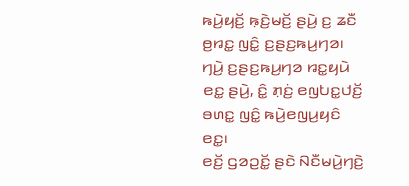ꤒꤣꤧ꤬ꤟꤢꤩ꤬ ꤒ꤫ꤢꤧ꤬ꤗꤢꤩ꤬ ꤔꤣꤧ꤬ ꤢ꤬ ꤘꤢꤪ ꤥ꤬ꤙꤢ꤭ ꤜꤢꤨ꤭ ꤢ꤬ꤔꤢ꤬ꤒꤣ꤬ꤚꤤ꤯ ꤚꤣꤧ꤬ ꤢ꤬ꤔꤢ꤬ꤒꤣ꤬ꤚꤤ ꤙꤢ꤭ꤟꤣꤧ ꤕꤢ꤭ ꤔꤣꤧ꤬, ꤢꤨ꤭ ꤊ꤫ꤢꤦ꤬ ꤕꤜꤝꤢ꤭ꤓꤢꤩ꤬ ꤋꤛꤢ꤭ ꤜꤢꤨ꤭ ꤒꤣꤧ꤬ꤕꤜꤣ꤬ꤟꤢꤨ ꤕꤢ꤭꤯
ꤕꤢꤩ꤬ ꤞꤤꤑꤢꤩ꤭ ꤔꤢꤧ ꤡꤢꤪꤗꤣꤧ꤬ꤚꤢꤧ꤬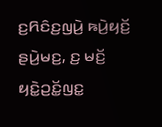ꤢ꤬ꤖꤢꤨꤢ꤬ꤜꤣꤧ꤬ ꤒꤣꤧ꤬ꤟꤢꤩ꤬ ꤔꤣꤧ꤬ꤗꤢ꤬, ꤢ꤬ ꤗꤢꤩ꤬ ꤟꤢꤧ꤭ꤑꤢꤩ꤭ꤜꤢ꤭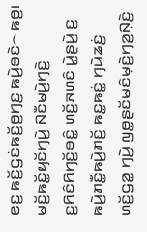ꤕꤢ꤬ ꤒꤢꤩ꤬ꤞꤢꤦꤒꤢꤩ꤬ꤥ꤬ꤚꤢ꤬ ꤒꤣꤧ꤬ꤋꤢꤧ꤮ ꤒꤥ꤬꤯ ꤗꤢꤩ꤬ꤒꤢꤩ꤭ꤟꤢꤩꤚꤣꤧ꤬ ꤡꤢꤪꤗꤣꤧ꤬ꤚꤢꤧ꤬ ꤢ꤬ꤖꤢꤨꤖꤚꤢꤩ꤬ꤋꤢꤨ꤭ ꤛꤢꤩ꤬ꤏꤛꤢꤨ ꤣꤧ꤭ꤔꤣꤧ꤬ ꤢ꤬ ꤒꤣꤧ꤬ꤊꤢꤪ꤭ꤒꤣꤧ꤬ꤊꤢꤩ꤬ ꤒꤢ꤭ꤒꤢꤦ꤭ ꤚꤣꤧꤘꤢꤦ꤬ ꤛꤢꤩ꤬ꤞꤤ꤭ ꤚꤣꤧ꤬ ꤜꤥ꤭ꤔꤢꤩꤗꤢꤨꤗ꤫ꤢꤧ꤬ꤚꤤ꤬ꤡ꤫ꤢꤧ꤬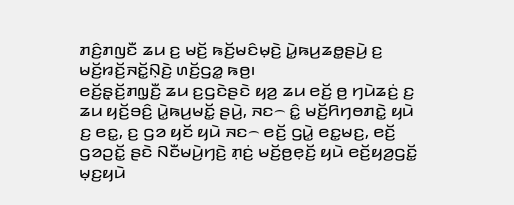ꤊꤢꤨ꤬ꤊꤜꤢꤪ ꤘꤣ ꤢ꤬ ꤗꤢꤩ꤬ ꤒꤢꤩ꤬ꤗꤢꤨꤗ꤫ꤢꤧ꤬ ꤣꤧ꤭ꤒꤣ꤬ꤘꤥ꤭ꤔꤣꤧ꤬ ꤢ꤬ ꤗꤢꤩ꤬ꤙꤢꤩ꤬ꤏꤢꤩ꤭ꤡ꤫ꤢꤧ꤬ ꤛꤢꤩ꤬ꤞꤤ꤭ ꤒꤥ꤬꤯
ꤕꤢꤩ꤬ꤔ꤫ꤢꤩ꤬ꤊꤜ꤫ꤢꤪ꤬ ꤘꤣ ꤢ꤬ꤞꤢꤧꤔꤢꤧ ꤟꤤ꤬ ꤘꤣ ꤕꤢꤩ꤬ ꤥ꤬ ꤚꤣꤧꤘꤢꤦ꤬ ꤢ꤬ ꤘꤣ ꤟꤢꤩ꤬ꤋꤢꤨ꤬ ꤣꤧ꤭ꤒꤣ꤬ꤗꤢꤩ꤭ ꤔꤣꤧ꤬, ꤏꤢ꤮ ꤢꤨ꤭ ꤗꤢꤩ꤬ꤖꤚꤥꤊꤢꤧ꤭ ꤟꤣꤧ ꤢ꤬ ꤕꤢ꤭, ꤢ꤬ ꤞꤤ ꤟꤢꤩ ꤟꤣꤧ ꤏꤢ꤮ ꤕꤢꤩ꤬ ꤞꤣꤧ꤭ ꤕꤢ꤭ꤗꤢ꤬, ꤕꤢꤩ꤬ ꤞꤤꤑꤢꤩ꤭ ꤔꤢꤧ ꤡꤢꤪꤗꤣꤧ꤬ꤚꤢꤧ꤬ ꤊ꤫ꤢꤦ꤬ ꤗꤢꤩ꤬ꤥ꤬ꤕ꤫ꤢꤩ꤬ ꤟꤣꤧ ꤕꤢꤩ꤬ꤟꤤ꤬ꤞꤢꤩ꤭ ꤗ꤫ꤢ꤬ꤟꤣꤧ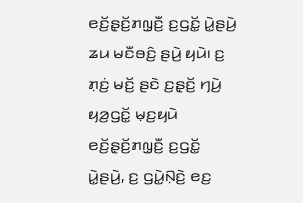ꤕꤢꤩ꤬ꤔ꤫ꤢꤩ꤬ꤊꤜ꤫ꤢꤪ꤬ ꤢ꤬ꤞꤢꤩ꤭ ꤣꤧ꤭ꤔꤣꤧ꤬ ꤘꤣ ꤗꤢꤪꤋꤢꤨ꤬ ꤔꤣꤧ꤬ ꤟꤣꤧ꤯ ꤢ꤬ ꤊ꤫ꤢꤦ꤬ ꤗꤢꤩ꤬ ꤔꤢꤧ ꤢ꤬ꤔ꤫ꤢꤩ꤬ ꤚꤣꤧ꤬ ꤟꤤ꤬ꤞꤢꤩ꤭ ꤗ꤫ꤢ꤬ꤟꤣꤧ ꤕꤢꤩ꤬ꤔ꤫ꤢꤩ꤬ꤊꤜ꤫ꤢꤪ꤬ ꤢ꤬ꤞꤢꤩ꤭ ꤣꤧ꤭ꤔꤣꤧ꤬, ꤢ꤬ ꤞꤣꤧ꤭ꤡ꤫ꤢꤧ꤬ ꤕꤢ꤬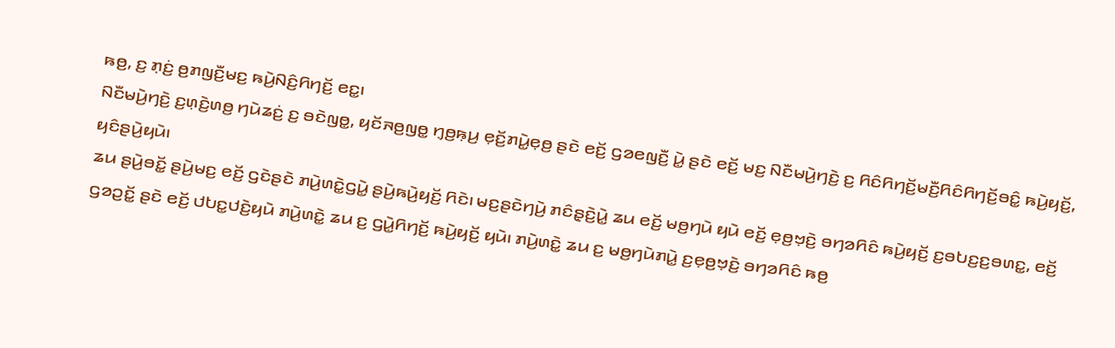ꤒꤥ꤬, ꤢ꤬ ꤊ꤫ꤢꤦ꤬ ꤥ꤬ꤊꤜꤢꤪ꤬ꤗꤢ꤬ ꤒꤣꤧ꤬ꤡꤢꤨ꤬ꤖꤚꤢꤩ꤬ ꤕꤢ꤭꤯
ꤡꤢꤪꤗꤣꤧ꤬ꤚꤢꤧ꤬ ꤢ꤬ꤛ꤫ꤢꤧ꤬ꤛꤥ꤬ ꤚꤣꤧꤘꤢꤦ꤬ ꤢ꤬ ꤋꤢꤧꤜꤥ꤭, ꤟꤢꤩꤏꤥ꤬ꤜꤥ꤭ ꤚ꤫ꤥ꤬ꤒ꤫ꤣ꤬ ꤕ꤫ꤢꤩ꤬ꤊꤣꤧ꤭ꤕ꤫ꤥ꤬ ꤔꤢꤧ ꤕꤢꤩ꤬ ꤞꤤꤕꤜꤢꤪ꤬ ꤣꤧ꤭ ꤔꤢꤧ ꤕꤢꤩ꤬ ꤗꤢ꤬ ꤡꤢꤪꤗꤣꤧ꤬ꤚꤢꤧ꤬ ꤢ꤬ ꤖꤢꤨꤖꤚꤢꤩ꤬ꤗꤢꤪ꤬ꤖꤢꤨꤖꤚꤢꤩ꤬ꤋꤢꤨ꤭ ꤒꤣꤧ꤬ꤟꤢꤩ꤬, ꤟꤢꤨꤔꤣꤧ꤬ꤟꤣꤧ꤯
ꤘꤣ ꤔꤣꤧ꤬ꤋꤢꤩ꤭ ꤔꤣꤧ꤬ꤗꤢ꤬ ꤕꤢꤩ꤬ ꤞꤢꤧꤔꤢꤧ ꤊꤣꤧ꤬ꤛꤢꤧ꤭ꤞꤣꤧ꤭ ꤔꤣꤧ꤬ꤒꤣꤧ꤬ꤟꤢꤩ꤬ ꤖꤢꤧ꤯ ꤗꤢ꤬ꤔꤢꤧꤚꤣꤧ꤬ ꤊꤢꤨꤔ꤫ꤢꤧ꤬ꤣꤧ꤭ ꤘꤣ ꤕꤢꤩ꤬ ꤗꤥ꤬ꤚꤣꤧ ꤟꤣꤧ ꤕꤢꤩ꤬ ꤕ꤫ꤥ꤬ꤠ꤫ꤢꤧ꤬ ꤋꤚꤤꤖꤢꤨ ꤒꤣꤧ꤬ꤟꤢꤩ꤬ ꤢ꤬ꤋꤝꤢ꤬ꤢ꤬ꤋꤛꤢ꤭, ꤕꤢꤩ꤬ ꤞꤤꤑꤢꤩ꤭ ꤔꤢꤧ ꤕꤢꤩ꤬ ꤓꤝꤢ꤭ꤓꤢꤧ꤬ꤟꤣꤧ ꤊꤣꤧ꤬ꤛꤢꤧ꤭ ꤘꤣ ꤢ꤬ ꤞꤣꤧ꤭ꤖꤚꤢꤩ꤬ ꤒꤣꤧ꤬ꤟꤢꤩ꤬ ꤟꤣꤧ꤯ ꤊꤣꤧ꤬ꤛꤢꤧ꤭ ꤘꤣ ꤢ꤬ ꤗꤥ꤬ꤚꤣꤧꤊꤣꤧ꤭ ꤢ꤬ꤕ꤫ꤥ꤬ꤠ꤫ꤢꤧ꤬ ꤋꤚꤤꤖꤢꤨ ꤒꤥ꤬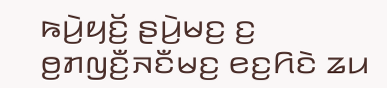ꤒꤣꤧ꤬ꤟꤢꤩ꤬ ꤔꤣꤧ꤬ꤗꤢ꤬ ꤢ꤬ ꤥ꤬ꤊꤜꤢꤪ꤬ꤏꤢꤪꤗꤢ꤬ ꤕꤢ꤬ꤖꤢꤧ ꤘꤣ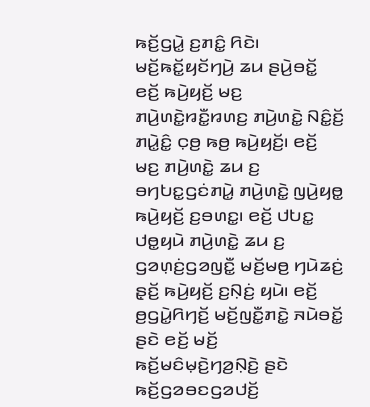ꤒꤢꤩ꤬ꤞꤣꤧ꤭ ꤢ꤬ꤊꤢꤨ꤭ ꤖꤢꤧ꤯
ꤗꤢꤩ꤬ꤒꤢꤩ꤭ꤟꤢꤩꤚꤣꤧ꤬ ꤘꤣ ꤔꤣꤧ꤬ꤋꤢꤩ꤭ ꤕꤢꤩ꤬ ꤒꤣꤧ꤬ꤟꤢꤩ꤬ ꤗꤢ꤬ ꤊꤣꤧ꤬ꤛꤢꤧ꤭ꤙꤢꤪ꤭ꤙꤛꤢ꤬ ꤊꤣꤧ꤬ꤛꤢꤧ꤭ ꤡꤢꤨ꤭ꤢꤩ꤬ ꤊꤣꤧ꤭ꤢꤨ꤭ ꤍ꤫ꤥ꤬ ꤒꤥ꤬ ꤒꤣꤧ꤬ꤟꤢꤩ꤬꤯ ꤕꤢꤩ꤬ ꤗꤢ꤬ ꤊꤣꤧ꤬ꤛꤢꤧ꤭ ꤘꤣ ꤢ꤬ ꤋꤚꤝꤢ꤭ꤞꤢꤦꤊꤣꤧ꤭ ꤊꤣꤧ꤬ꤛꤢꤧ꤭ ꤜꤣꤧ꤬ꤟꤥ꤭ ꤒꤣꤧ꤬ꤟꤢꤩ꤬ ꤢ꤬ꤋꤛꤢ꤭꤯ ꤕꤢꤩ꤬ ꤓꤝꤢ꤭ ꤓꤥ꤭ꤟꤣꤧ ꤊꤣꤧ꤬ꤛꤢꤧ꤭ ꤘꤣ ꤢ꤬ ꤞꤤꤛ꤫ꤢꤦ꤬ꤞꤤꤜꤢꤪ꤭ ꤗꤢꤩ꤬ꤗꤥ꤬ ꤚꤣꤧꤘꤢꤦ꤬ ꤔ꤫ꤢꤩ꤬ ꤒꤣꤧ꤬ꤟꤢꤩ꤬ ꤢ꤬ꤡ꤫ꤢꤦ꤬ ꤟꤣꤧ꤯ ꤕꤢꤩ꤬ ꤥ꤬ꤞꤣꤧ꤭ꤖꤚꤢꤩ꤬ ꤗꤢꤩ꤬ꤜꤢꤪ꤭ꤊꤢꤧ꤭ ꤏꤣꤧꤋꤢꤩ꤭ ꤔꤢꤧ ꤕꤢꤩ꤬ ꤗꤢꤩ꤬ ꤒꤢꤩ꤬ꤗꤢꤨꤗ꤫ꤢꤧ꤬ꤚꤤ꤬ꤡ꤫ꤢꤧ꤬ ꤔꤢꤧ ꤒꤢꤩ꤬ꤞꤤꤋꤢꤞꤤꤓꤢꤩ꤬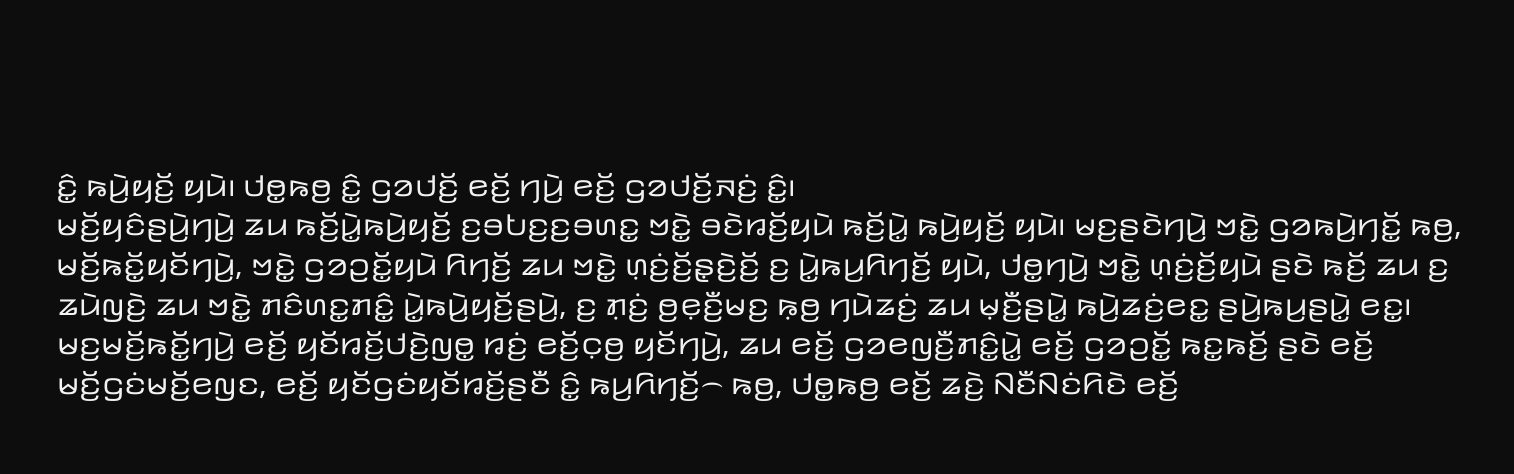ꤢꤨ꤭ ꤒꤣꤧ꤬ꤟꤢꤩ꤬ ꤟꤣꤧ꤯ ꤓꤥ꤭ꤒꤥ꤬ ꤢꤨ꤭ ꤞꤤꤓꤢꤩ꤬ ꤕꤢꤩ꤬ ꤚꤣꤧ꤬ ꤕꤢꤩ꤬ ꤞꤤꤓꤢꤩ꤬ꤏꤢꤦ꤬ ꤢꤨ꤭꤯
ꤗꤢꤩ꤬ꤟꤢꤨꤔꤣꤧ꤬ꤚꤣꤧ꤬ ꤘꤣ ꤒꤢꤩ꤬ꤣꤧ꤭ꤒꤣꤧ꤬ꤟꤢꤩ꤬ ꤢ꤬ꤋꤝꤢ꤬ꤢ꤬ꤋꤛꤢ꤭ ꤠꤢꤧ꤭ ꤋꤢꤧꤙꤢꤩ꤬ꤟꤣꤧ ꤒꤢꤩ꤬ꤣꤧ꤭ ꤒꤣꤧ꤬ꤟꤢꤩ꤬ ꤟꤣꤧ꤯ ꤗꤢ꤬ꤔꤢꤧꤚꤣꤧ꤬ ꤠꤢꤧ꤭ ꤞꤤꤒꤣꤧ꤬ꤚꤢꤩ꤭ ꤒꤥ꤬, ꤗꤢꤩ꤬ꤒꤢꤩ꤭ꤟꤢꤩꤚꤣꤧ꤬, ꤠꤢꤧ꤭ ꤞꤤꤑꤢꤩ꤭ꤟꤣꤧ ꤖꤚꤢꤩ꤬ ꤘꤣ ꤠꤢꤧ꤭ ꤛ꤫ꤢꤦ꤬ꤢꤩ꤬ꤔ꤫ꤢꤧ꤬ꤢꤩ꤬ ꤢ꤬ ꤣꤧ꤭ꤒꤣ꤬ꤖꤚꤢꤩ꤬ ꤟꤣꤧ, ꤓꤥ꤭ꤚꤣꤧ꤬ ꤠꤢꤧ꤭ ꤛ꤫ꤢꤦ꤬ꤢꤩ꤬ꤟꤣꤧ ꤔꤢꤧ ꤒꤢꤩ꤬ ꤘꤣ ꤢ꤬ ꤘꤣꤧꤜꤢꤧ꤬ ꤘꤣ ꤠꤢꤧ꤭ ꤊꤢꤨꤛꤢ꤭ꤊꤢꤨ꤭ ꤣꤧ꤭ꤒꤣꤧ꤬ꤟꤢꤩ꤬ꤔꤣꤧ꤬, ꤢ꤬ ꤊ꤫ꤢꤦ꤬ ꤥ꤬ꤕ꤫ꤢꤪ꤬ꤗꤢ꤬ ꤒ꤫ꤥ꤬ ꤚꤣꤧꤘꤢꤦ꤬ ꤘꤣ ꤗ꤫ꤢꤪ꤬ꤔꤣꤧ꤭ ꤒꤣꤧ꤬ꤘꤢꤦ꤬ꤕꤢ꤭ ꤔꤣꤧ꤬ꤒꤣ꤬ꤔꤣꤧ꤭ ꤕꤢ꤭꤯
ꤗꤢ꤬ꤗꤢꤩ꤬ꤒꤢꤩ꤭ꤚꤣꤧ꤬ ꤕꤢꤩ꤬ ꤟꤢꤩꤙꤢꤩ꤬ꤓꤢꤧ꤬ꤜꤥ꤭ ꤙꤢꤦ꤬ ꤕꤢꤩ꤬ꤍ꤫ꤥ꤬ ꤟꤢꤩꤚꤣꤧ꤬, ꤘꤣ ꤕꤢꤩ꤬ ꤞꤤꤕꤜꤢꤪ꤬ꤊꤢꤨ꤭ꤣꤧ꤭ ꤕꤢꤩ꤬ ꤞꤤꤑꤢꤩ꤭ ꤒꤢ꤭ꤒꤢꤩ꤬ ꤔꤢꤧ ꤕꤢꤩ꤬ ꤗꤢꤩ꤬ꤞꤢꤦꤗꤢꤩ꤬ꤕꤜꤢ, ꤕꤢꤩ꤬ ꤟꤢꤩꤞꤢꤦꤟꤢꤩꤙꤢꤩ꤬ꤔꤢꤪ ꤢꤨ꤭ ꤒꤣ꤬ꤖꤚꤢꤩ꤬꤮ ꤒꤥ꤬, ꤓꤥ꤭ꤒꤥ꤬ ꤕꤢꤩ꤬ ꤘꤢꤧ꤬ ꤡꤢꤪꤡꤢꤦꤖꤢꤧ ꤕꤢꤩ꤬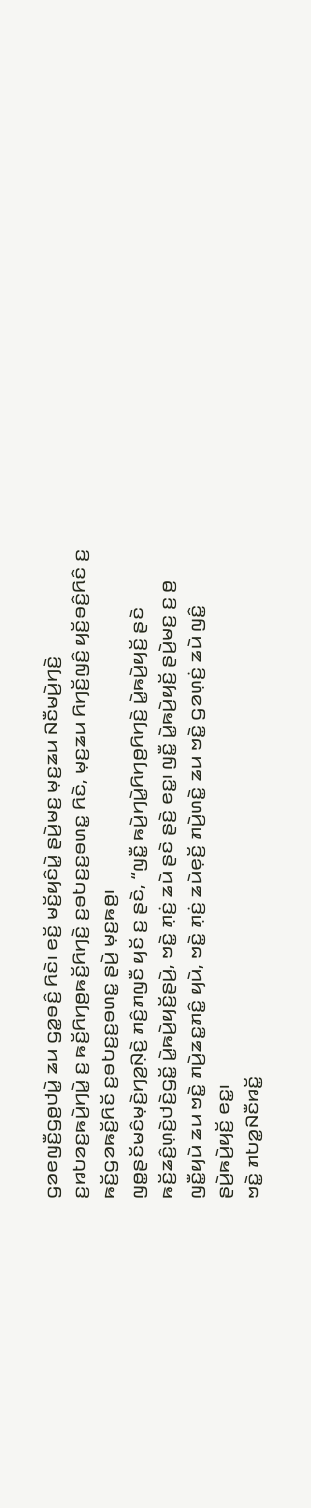ꤞꤤꤕꤜꤢꤪ꤬ꤞꤥ꤬ꤓꤣꤧ꤭ ꤘꤣ ꤞꤤ꤭ꤋꤢꤨ꤬ ꤖꤢꤧ꤯ ꤕꤢꤩ꤬ ꤗꤢꤩ꤬ꤟꤢꤨꤣꤧ꤭ ꤔꤣꤧ꤬ꤗꤢ꤬ ꤗ꤫ꤢ꤬ꤘꤣ ꤡꤢꤪꤗꤣꤧ꤬ꤚꤢꤧ꤬ ꤢ꤬ꤙꤝꤤꤢ꤬ꤒꤣꤧ꤬ꤚꤣꤧ꤭ ꤢ꤬ ꤒꤢꤩ꤬ꤖꤚꤥ꤬ꤒꤢꤩ꤬ꤖꤚꤢꤧ꤬ ꤢ꤬ꤋꤝꤢ꤬ꤢ꤬ꤋꤛꤢ꤭ ꤖꤢꤧ, ꤗ꤫ꤢ꤬ꤘꤣ ꤖꤚꤢꤩ꤬ꤜꤢꤨ꤬ ꤟꤢꤩ꤬ꤋꤢꤨ꤬ꤖꤢꤨ ꤢ꤬ ꤒꤢꤩ꤬ꤞꤤꤒꤢꤩ꤬ꤖꤢꤩ ꤢ꤬ꤋꤝꤢ꤬ꤢ꤬ꤋꤛꤢ꤭ ꤔꤣꤧ꤬ ꤗ꤫ꤢ꤬ꤒꤥ꤬꤯
ꤜꤥ꤭ꤔꤢꤩꤗꤢꤨꤗ꤫ꤢꤧ꤬ꤚꤤ꤬ꤡ꤫ꤢꤧ꤬ ꤊꤢꤨ꤬ꤊꤜꤢꤪ ꤟꤢꤩ ꤢ꤬ ꤔꤢꤧ, “ꤜꤢꤪ꤭ ꤒꤣꤧ꤬ꤚꤣꤧ꤭ꤖꤚꤥ꤬ꤖꤚꤢꤧ꤬ ꤣꤧ꤭ꤒꤣꤧ꤬ꤟꤢꤩ꤬ ꤔꤢꤧ ꤒꤢꤩ꤬ꤘꤢꤨ꤬ꤛ꤫ꤢꤧ꤬ꤓꤢꤧ꤬ꤞꤢꤩ꤭ ꤣꤧ꤭ꤒꤣꤧ꤬ꤟꤢꤩ꤬ꤔꤣꤧ꤬, ꤠꤢꤧ꤭ ꤊ꤫ꤢꤦ꤬ ꤘꤣꤧ ꤔꤢꤧ ꤔꤢꤧ꤬ ꤕꤢ꤭꤯ ꤜꤢꤪ꤭ ꤣꤧ꤭ꤒꤣꤧ꤬ꤟꤢꤩ꤬ ꤔꤣꤧ꤬ꤗꤢ꤬ ꤢ꤬ ꤥ꤬ ꤜꤢꤪ꤭ꤟꤣꤧ ꤘꤣ ꤠꤢꤧ꤭ ꤊꤣꤧ꤬ꤘꤢ꤭ꤊꤢꤨ꤭ ꤟꤣꤧ, ꤠꤢꤧ꤭ ꤊ꤫ꤢꤦ꤬ ꤘꤣꤧꤕ꤫ꤢꤩ꤬ ꤊꤣꤧ꤬ꤛꤢꤧ꤭ ꤘꤣ ꤠꤢꤧ꤭ ꤞꤤꤛ꤫ꤢꤦ꤬ ꤘꤣꤧ ꤜꤢꤨ꤭ ꤔꤣꤧ꤬ꤒꤣꤧ꤬ꤟꤢꤩ꤬ ꤕꤢ꤭꤯
ꤠꤢꤧ꤭ ꤊꤝꤤ꤭ꤡꤢꤪꤙꤢꤩ꤭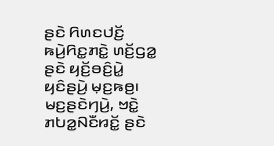ꤔꤢꤧ ꤖꤛꤢꤓꤢꤩ꤬ ꤒꤣꤧ꤬ꤖꤢ꤭ꤊꤢꤧ꤭ ꤛꤢꤩ꤬ꤞꤤ꤭ ꤔꤢꤧ ꤟꤢꤩ꤬ꤋꤢꤨ꤬ꤣꤧ꤭ ꤟꤢꤨꤔꤣꤧ꤬ ꤗ꤫ꤢ꤬ꤒꤥ꤬꤯ ꤗꤢ꤬ꤔꤢꤧꤚꤣꤧ꤬, ꤠꤢꤧ꤭ ꤊꤝꤤ꤭ꤡꤢꤪꤙꤢꤩ꤭ ꤔꤢꤧ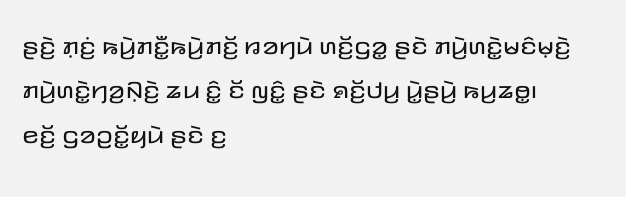ꤔꤢꤧ꤬ ꤊ꤫ꤢꤦ꤬ ꤒꤣꤧ꤬ꤊꤢꤪ꤭ꤒꤣꤧ꤬ꤊꤢꤩ꤬ ꤙꤤꤚꤣꤧ ꤛꤢꤩ꤬ꤞꤤ꤭ ꤔꤢꤧ ꤊꤣꤧ꤬ꤛꤢꤧ꤭ꤗꤢꤨꤗ꤫ꤢꤧ꤬ ꤊꤣꤧ꤬ꤛꤢꤧ꤭ꤚꤤ꤬ꤡ꤫ꤢꤧ꤬ ꤘꤣ ꤢꤨ꤭ ꤢꤩ ꤜꤢꤨ꤭ ꤔꤢꤧ ꤎꤢꤩ꤬ꤓꤣ꤬ ꤣꤧ꤭ꤔꤣꤧ꤬ ꤒꤣ꤬ꤘꤥ꤭꤯
ꤕꤢꤩ꤬ ꤞꤤꤑꤢꤩ꤭ꤟꤣꤧ ꤔꤢꤧ ꤢ꤬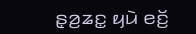ꤔ꤫ꤤ꤬ꤘꤢ꤭ ꤟꤣꤧ ꤕꤢꤩ꤬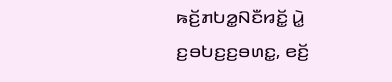ꤒꤢꤩ꤬ꤊꤝꤤ꤭ꤡꤢꤪꤙꤢꤩ꤭ ꤣꤧ꤭ ꤢ꤬ꤋꤝꤢ꤬ꤢ꤬ꤋꤛꤢ꤭, ꤕꤢꤩ꤬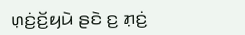ꤛ꤫ꤢꤦ꤬ꤢꤩ꤬ꤟꤣꤧ ꤔꤢꤧ ꤢ꤬ ꤊ꤫ꤢꤦ꤬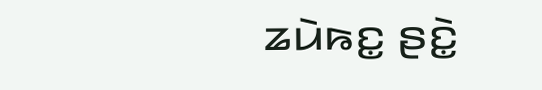ꤘꤣꤧꤒꤢ꤭ ꤔꤢꤧ꤭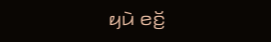ꤟꤣꤧ ꤕꤢꤩ꤬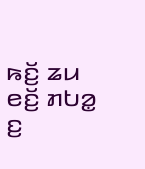ꤒꤢꤩ꤬ ꤘꤣ ꤕꤢꤩ꤬ ꤊꤝꤤ꤭ ꤢ꤬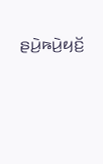ꤔꤣꤧ꤬ꤒꤣꤧ꤬ꤟꤢꤩ꤬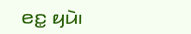ꤕꤢ꤭ ꤟꤣꤧ꤯